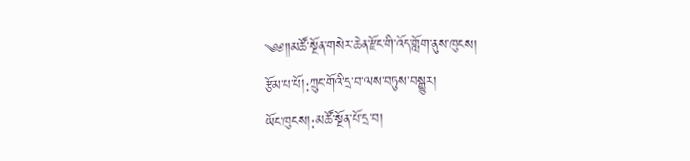༄༅༎མཚོ་སྔོན་གསེར་ཆེན་རྫོང་གི་འོད་གློག་ནུས་ཁུངས།
རྩོམ་པ་པོ།:ཀྲུང་གོའི་དྲ་བ་ལས་བཏུས་བསྒྱུར།
ཡོང་ཁུངས།:མཚོ་སྔོན་པོ་དྲ་བ།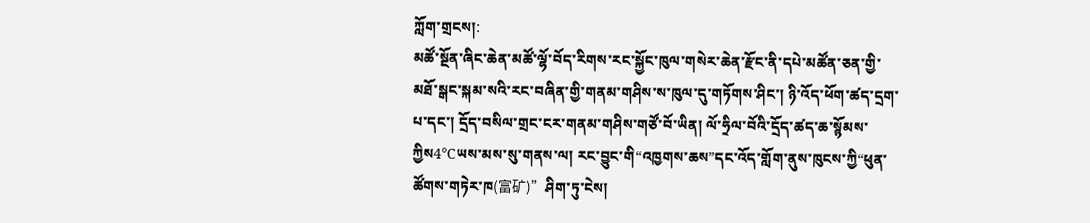ཀློག་གྲངས།:
མཚོ་སྔོན་ཞིང་ཆེན་མཚོ་ལྷོ་བོད་རིགས་རང་སྐྱོང་ཁུལ་གསེར་ཆེན་རྫོང་ནི་དཔེ་མཚོན་ཅན་གྱི་མཐོ་སྒང་སྐམ་སའི་རང་བཞིན་གྱི་གནམ་གཤིས་ས་ཁུལ་དུ་གཏོགས་ཤིང་། ཉི་འོད་ཕོག་ཚད་དྲག་པ་དང་། དྲོད་བསིལ་གྲང་ངར་གནམ་གཤིས་གཙོ་བོ་ཡིན། ལོ་ཧྲིལ་བོའི་དྲོད་ཚད་ཆ་སྙོམས་ཀྱིས4℃ཡས་མས་སུ་གནས་ལ། རང་བྱུང་གི“འཁྱགས་ཆས”དང་འོད་གློག་ནུས་ཁུངས་ཀྱི“ཕུན་ཚོགས་གཏེར་ཁ(富矿)”ཤིག་ཏུ་ངེས།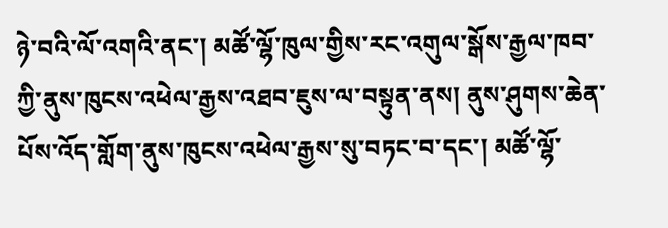ཉེ་བའི་ལོ་འགའི་ནང་། མཚོ་ལྷོ་ཁུལ་གྱིས་རང་འགུལ་སྒོས་རྒྱལ་ཁབ་ཀྱི་ནུས་ཁུངས་འཕེལ་རྒྱས་འཐབ་ཇུས་ལ་བསྟུན་ནས། ནུས་ཤུགས་ཆེན་པོས་འོད་གློག་ནུས་ཁུངས་འཕེལ་རྒྱས་སུ་བཏང་བ་དང་། མཚོ་ལྷོ་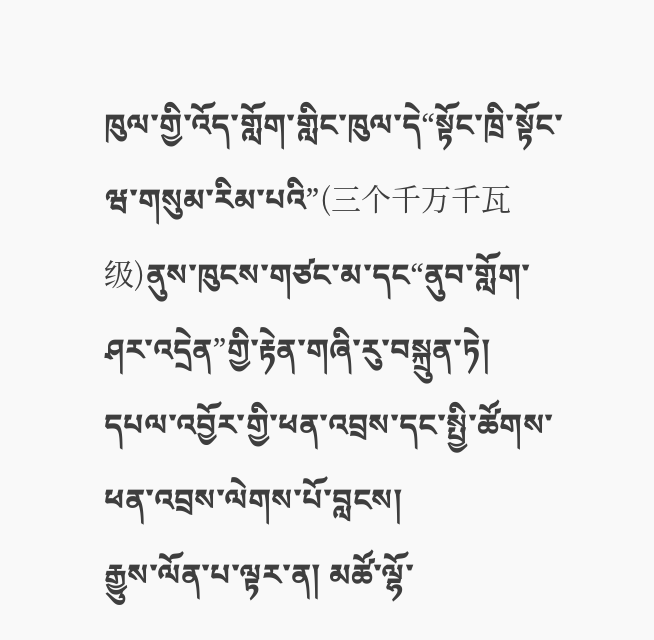ཁུལ་གྱི་འོད་གློག་གླིང་ཁུལ་དེ“སྟོང་ཁྲི་སྟོང་ཝ་གསུམ་རིམ་པའི”(三个千万千瓦级)ནུས་ཁུངས་གཙང་མ་དང“ནུབ་གློག་ཤར་འདྲེན”གྱི་རྟེན་གཞི་རུ་བསྐྲུན་ཏེ། དཔལ་འབྱོར་གྱི་ཕན་འབྲས་དང་སྤྱི་ཚོགས་ཕན་འབྲས་ལེགས་པོ་བླངས།
རྒྱུས་ལོན་པ་ལྟར་ན། མཚོ་ལྷོ་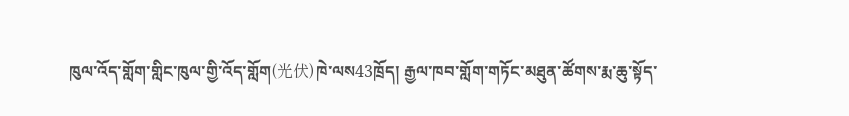ཁུལ་འོད་གློག་གླིང་ཁུལ་གྱི་འོད་གློག(光伏)ཁེ་ལས43ཁྲོད། རྒྱལ་ཁབ་གློག་གཏོང་མཐུན་ཚོགས་རྨ་ཆུ་སྟོད་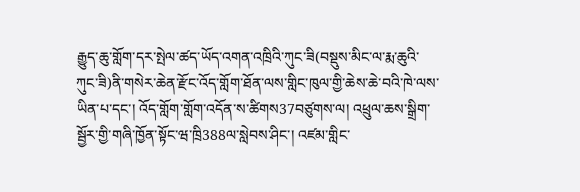རྒྱུད་ཆུ་གློག་དར་སྤེལ་ཚད་ཡོད་འགན་འཁྲིའི་ཀུང་ཟི(བསྡུས་མིང་ལ་རྨ་ཆུའི་ཀུང་ཟི)ནི་གསེར་ཆེན་རྫོང་འོད་གློག་ཐོན་ལས་གླིང་ཁུལ་གྱི་ཆེས་ཆེ་བའི་ཁེ་ལས་ཡིན་པ་དང་། འོད་གློག་གློག་འདོན་ས་ཚིགས37བཙུགས་ལ། འཕྲུལ་ཆས་སྒྲིག་སྦྱོར་གྱི་གཞི་ཁྱོན་སྟོང་ཝ་ཁྲི388ལ་སླེབས་ཤིང་། འཛམ་གླིང་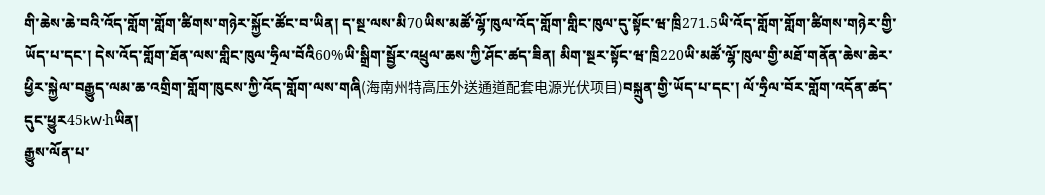གི་ཆེས་ཆེ་བའི་འོད་གློག་གློག་ཚིགས་གཉེར་སྐྱོང་ཚོང་བ་ཡིན། ད་སྔ་ལས་མི70ཡིས་མཚོ་ལྷོ་ཁུལ་འོད་གློག་གླིང་ཁུལ་དུ་སྟོང་ཝ་ཁྲི271.5ཡི་འོད་གློག་གློག་ཚིགས་གཉེར་གྱི་ཡོད་པ་དང་། དེས་འོད་གློག་ཐོན་ལས་གླིང་ཁུལ་ཧྲིལ་བོའི60%ཡི་སྒྲིག་སྦྱོར་འཕྲུལ་ཆས་ཀྱི་ཤོང་ཚད་ཟིན། མིག་སྔར་སྟོང་ཝ་ཁྲི220ཡི་མཚོ་ལྷོ་ཁུལ་གྱི་མཐོ་གནོན་ཆེས་ཆེར་ཕྱིར་སྐྱེལ་བརྒྱུད་ལམ་ཆ་འགྲིག་གློག་ཁུངས་ཀྱི་འོད་གློག་ལས་གཞི(海南州特高压外送通道配套电源光伏项目)བསྐྲུན་གྱི་ཡོད་པ་དང་། ལོ་ཧྲིལ་བོར་གློག་འདོན་ཚད་དུང་ཕྱུར45kW·hཡིན།
རྒྱུས་ལོན་པ་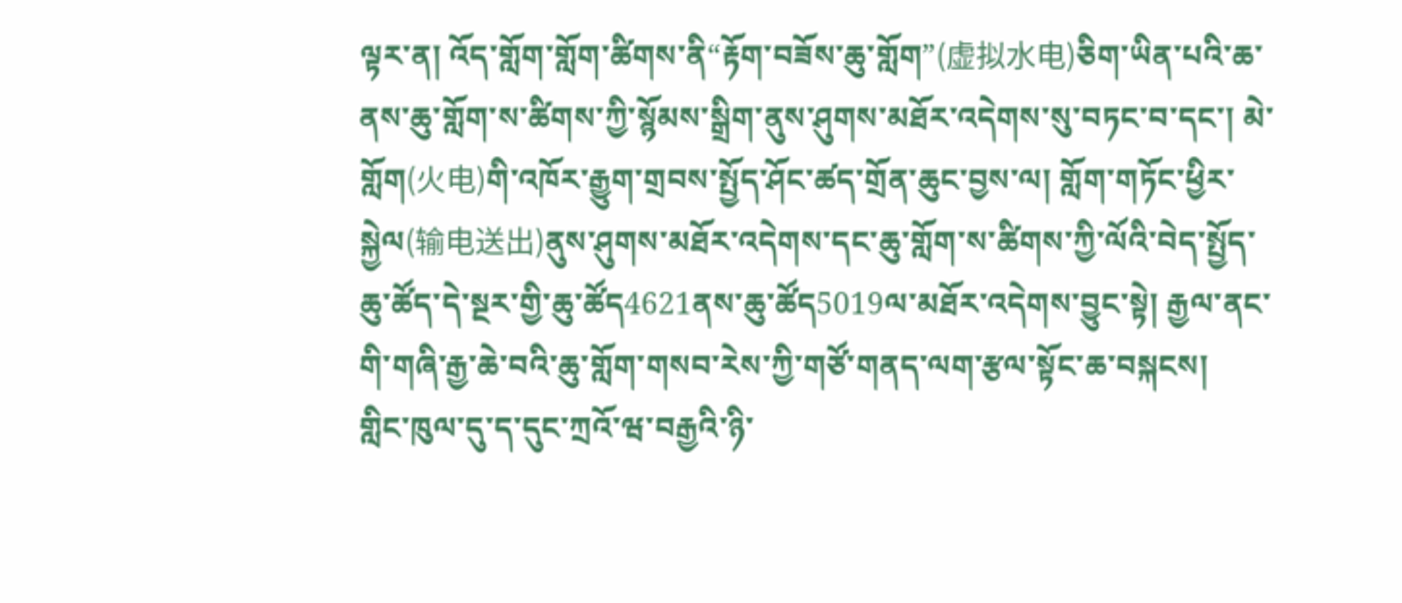ལྟར་ན། འོད་གློག་གློག་ཚིགས་ནི“རྟོག་བཟོས་ཆུ་གློག”(虚拟水电)ཅིག་ཡིན་པའི་ཆ་ནས་ཆུ་གློག་ས་ཚིགས་ཀྱི་སྙོམས་སྒྲིག་ནུས་ཤུགས་མཐོར་འདེགས་སུ་བཏང་བ་དང་། མེ་གློག(火电)གི་འཁོར་རྒྱུག་གྲབས་སྤྱོད་ཤོང་ཚད་གྲོན་ཆུང་བྱས་ལ། གློག་གཏོང་ཕྱིར་སྐྱེལ(输电送出)ནུས་ཤུགས་མཐོར་འདེགས་དང་ཆུ་གློག་ས་ཚིགས་ཀྱི་ལོའི་བེད་སྤྱོད་ཆུ་ཚོད་དེ་སྔར་གྱི་ཆུ་ཚོད4621ནས་ཆུ་ཚོད5019ལ་མཐོར་འདེགས་བྱུང་སྟེ། རྒྱལ་ནང་གི་གཞི་རྒྱ་ཆེ་བའི་ཆུ་གློག་གསབ་རེས་ཀྱི་གཙོ་གནད་ལག་རྩལ་སྟོང་ཆ་བསྐངས།
གླིང་ཁུལ་དུ་ད་དུང་ཀྲའོ་ཝ་བརྒྱའི་ཉི་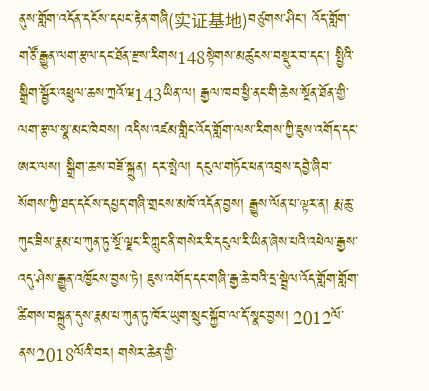ནུས་གློག་འདོན་དངོས་དཔང་རྟེན་གཞི(实证基地)བཙུགས་ཤིང་། འོད་གློག་གཙོ་རྒྱུན་ལག་རྩལ་དང་ཐོན་རྫས་རིགས148སྟེགས་མཚུངས་བསྡུར་བ་དང་། སྤྱིའི་སྒྲིག་སྦྱོར་འཕྲུལ་ཆས་ཀྲའོ་ཝ143ཡིན་ལ། རྒྱལ་ཁབ་ཕྱི་ནང་གི་ཆེས་སྔོན་ཐོན་གྱི་ལག་རྩལ་སྣ་མང་ཁེབས། འདིས་འཛམ་གླིང་འོད་གློག་ལས་རིགས་ཀྱི་ཇུས་འགོད་དང་ཨར་ལས། སྒྲིག་ཆས་བཟོ་སྐྲུན། དར་སྤེལ། དངུལ་གཏོང་ཕན་འབྲས་དབྱེ་ཞིབ་སོགས་ཀྱི་ཐད་དངོས་དཔྱད་གཞི་གྲངས་མཁོ་འདོན་བྱས། རྒྱུས་ལོན་པ་ལྟར་ན། རྨ་ཆུ་ཀུང་ཟིས་རྣམ་པ་ཀུན་ཏུ་སྔོ་ལྗང་རི་ཀླུང་ནི་གསེར་རི་དངུལ་རི་ཡིན་ཞེས་པའི་འཕེལ་རྒྱས་འདུ་ཤེས་རྒྱུན་འཁྱོངས་བྱས་ཏེ། ཇུས་འགོད་དང་གཞི་རྒྱ་ཆེ་བའི་དྲ་སྦྲེལ་འོད་གློག་གློག་ཚིགས་བསྐྲུན་དུས་རྣམ་པ་ཀུན་ཏུ་ཁོར་ཡུག་སྲུང་སྐྱོབ་ལ་དོ་སྣང་བྱས། 2012ལོ་ནས2018ལོའི་བར། གསེར་ཆེན་གྱི་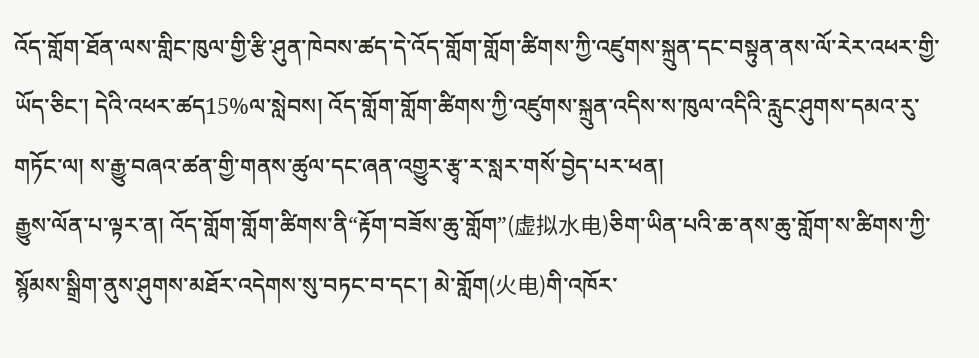འོད་གློག་ཐོན་ལས་གླིང་ཁུལ་གྱི་རྩི་ཤུན་ཁེབས་ཚད་དེ་འོད་གློག་གློག་ཚིགས་ཀྱི་འཛུགས་སྐྲུན་དང་བསྟུན་ནས་ལོ་རེར་འཕར་གྱི་ཡོད་ཅིང་། དེའི་འཕར་ཚད15%ལ་སླེབས། འོད་གློག་གློག་ཚིགས་ཀྱི་འཛུགས་སྐྲུན་འདིས་ས་ཁུལ་འདིའི་རླུང་ཤུགས་དམའ་རུ་གཏོང་ལ། ས་རྒྱུ་བཞའ་ཚན་གྱི་གནས་ཚུལ་དང་ཞན་འགྱུར་རྩྭ་ར་སླར་གསོ་བྱེད་པར་ཕན།
རྒྱུས་ལོན་པ་ལྟར་ན། འོད་གློག་གློག་ཚིགས་ནི“རྟོག་བཟོས་ཆུ་གློག”(虚拟水电)ཅིག་ཡིན་པའི་ཆ་ནས་ཆུ་གློག་ས་ཚིགས་ཀྱི་སྙོམས་སྒྲིག་ནུས་ཤུགས་མཐོར་འདེགས་སུ་བཏང་བ་དང་། མེ་གློག(火电)གི་འཁོར་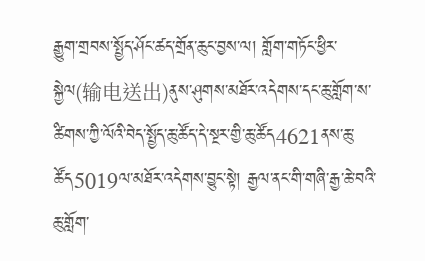རྒྱུག་གྲབས་སྤྱོད་ཤོང་ཚད་གྲོན་ཆུང་བྱས་ལ། གློག་གཏོང་ཕྱིར་སྐྱེལ(输电送出)ནུས་ཤུགས་མཐོར་འདེགས་དང་ཆུ་གློག་ས་ཚིགས་ཀྱི་ལོའི་བེད་སྤྱོད་ཆུ་ཚོད་དེ་སྔར་གྱི་ཆུ་ཚོད4621ནས་ཆུ་ཚོད5019ལ་མཐོར་འདེགས་བྱུང་སྟེ། རྒྱལ་ནང་གི་གཞི་རྒྱ་ཆེ་བའི་ཆུ་གློག་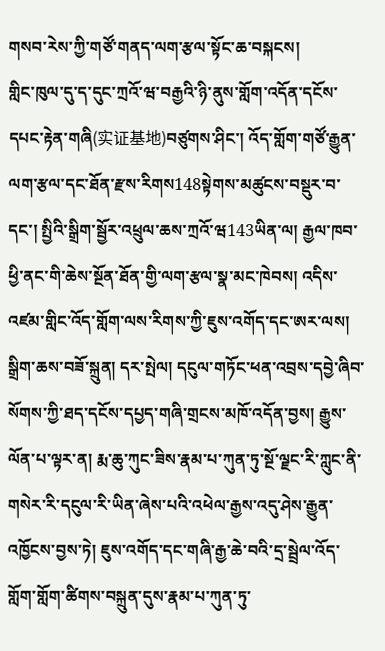གསབ་རེས་ཀྱི་གཙོ་གནད་ལག་རྩལ་སྟོང་ཆ་བསྐངས།
གླིང་ཁུལ་དུ་ད་དུང་ཀྲའོ་ཝ་བརྒྱའི་ཉི་ནུས་གློག་འདོན་དངོས་དཔང་རྟེན་གཞི(实证基地)བཙུགས་ཤིང་། འོད་གློག་གཙོ་རྒྱུན་ལག་རྩལ་དང་ཐོན་རྫས་རིགས148སྟེགས་མཚུངས་བསྡུར་བ་དང་། སྤྱིའི་སྒྲིག་སྦྱོར་འཕྲུལ་ཆས་ཀྲའོ་ཝ143ཡིན་ལ། རྒྱལ་ཁབ་ཕྱི་ནང་གི་ཆེས་སྔོན་ཐོན་གྱི་ལག་རྩལ་སྣ་མང་ཁེབས། འདིས་འཛམ་གླིང་འོད་གློག་ལས་རིགས་ཀྱི་ཇུས་འགོད་དང་ཨར་ལས། སྒྲིག་ཆས་བཟོ་སྐྲུན། དར་སྤེལ། དངུལ་གཏོང་ཕན་འབྲས་དབྱེ་ཞིབ་སོགས་ཀྱི་ཐད་དངོས་དཔྱད་གཞི་གྲངས་མཁོ་འདོན་བྱས། རྒྱུས་ལོན་པ་ལྟར་ན། རྨ་ཆུ་ཀུང་ཟིས་རྣམ་པ་ཀུན་ཏུ་སྔོ་ལྗང་རི་ཀླུང་ནི་གསེར་རི་དངུལ་རི་ཡིན་ཞེས་པའི་འཕེལ་རྒྱས་འདུ་ཤེས་རྒྱུན་འཁྱོངས་བྱས་ཏེ། ཇུས་འགོད་དང་གཞི་རྒྱ་ཆེ་བའི་དྲ་སྦྲེལ་འོད་གློག་གློག་ཚིགས་བསྐྲུན་དུས་རྣམ་པ་ཀུན་ཏུ་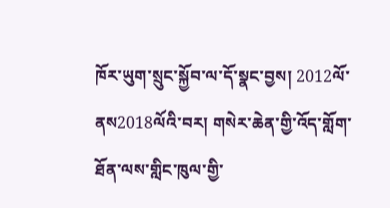ཁོར་ཡུག་སྲུང་སྐྱོབ་ལ་དོ་སྣང་བྱས། 2012ལོ་ནས2018ལོའི་བར། གསེར་ཆེན་གྱི་འོད་གློག་ཐོན་ལས་གླིང་ཁུལ་གྱི་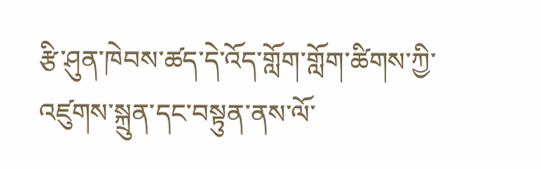རྩི་ཤུན་ཁེབས་ཚད་དེ་འོད་གློག་གློག་ཚིགས་ཀྱི་འཛུགས་སྐྲུན་དང་བསྟུན་ནས་ལོ་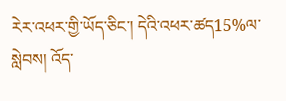རེར་འཕར་གྱི་ཡོད་ཅིང་། དེའི་འཕར་ཚད15%ལ་སླེབས། འོད་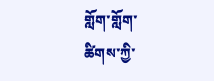གློག་གློག་ཚིགས་ཀྱི་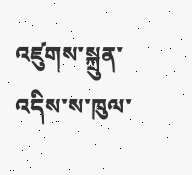འཛུགས་སྐྲུན་འདིས་ས་ཁུལ་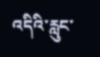འདིའི་རླུང་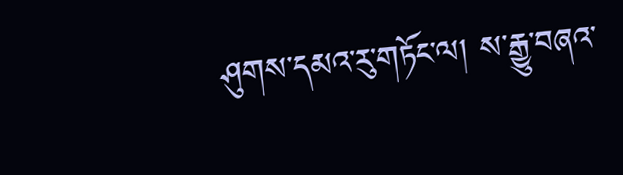ཤུགས་དམའ་རུ་གཏོང་ལ། ས་རྒྱུ་བཞའ་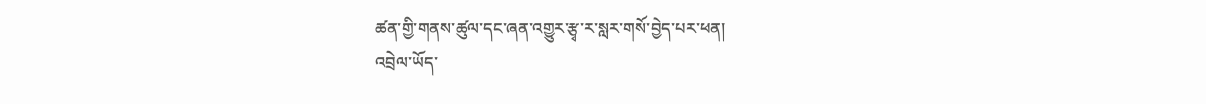ཚན་གྱི་གནས་ཚུལ་དང་ཞན་འགྱུར་རྩྭ་ར་སླར་གསོ་བྱེད་པར་ཕན།
འབྲེལ་ཡོད་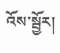འོས་སྦྱོར།